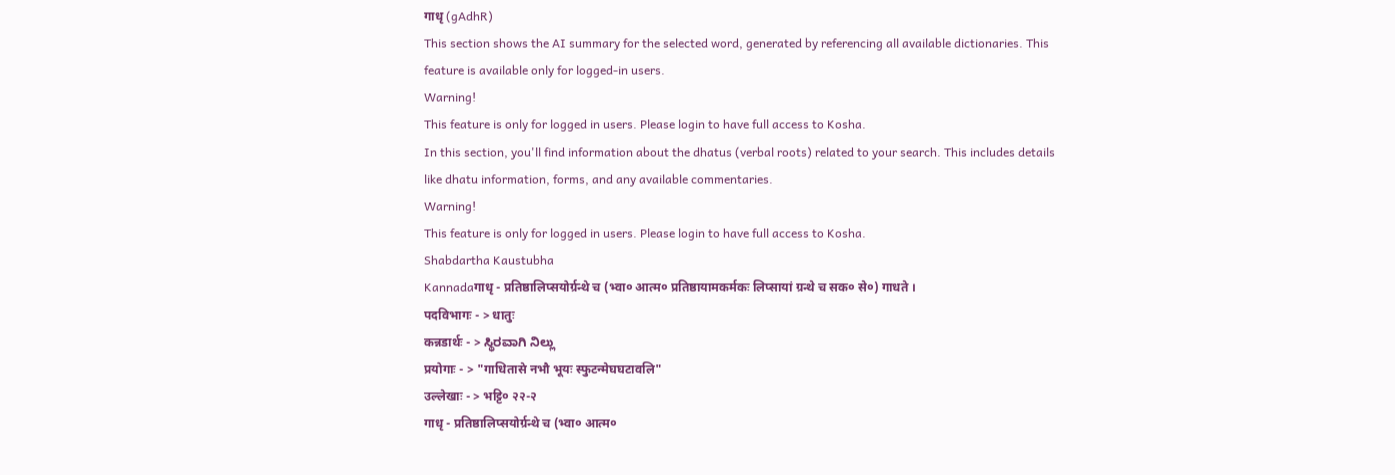गाधृ (gAdhR)
This section shows the AI summary for the selected word, generated by referencing all available dictionaries. This feature is available only for logged-in users.
Warning!
This feature is only for logged in users. Please login to have full access to Kosha.
In this section, you'll find information about the dhatus (verbal roots) related to your search. This includes details like dhatu information, forms, and any available commentaries.
Warning!
This feature is only for logged in users. Please login to have full access to Kosha.
Shabdartha Kaustubha
Kannadaगाधृ - प्रतिष्ठालिप्सयोर्ग्रन्थे च (भ्वा० आत्म० प्रतिष्ठायामकर्मकः लिप्सायां ग्रन्थे च सक० से०) गाधते ।
पदविभागः - > धातुः
कन्नडार्थः - > ಸ್ಥಿರವಾಗಿ ನಿಲ್ಲು
प्रयोगाः - > "गाधितासे नभौ भूयः स्फुटन्मेघघटावलि"
उल्लेखाः - > भट्टि० २२-२
गाधृ - प्रतिष्ठालिप्सयोर्ग्रन्थे च (भ्वा० आत्म०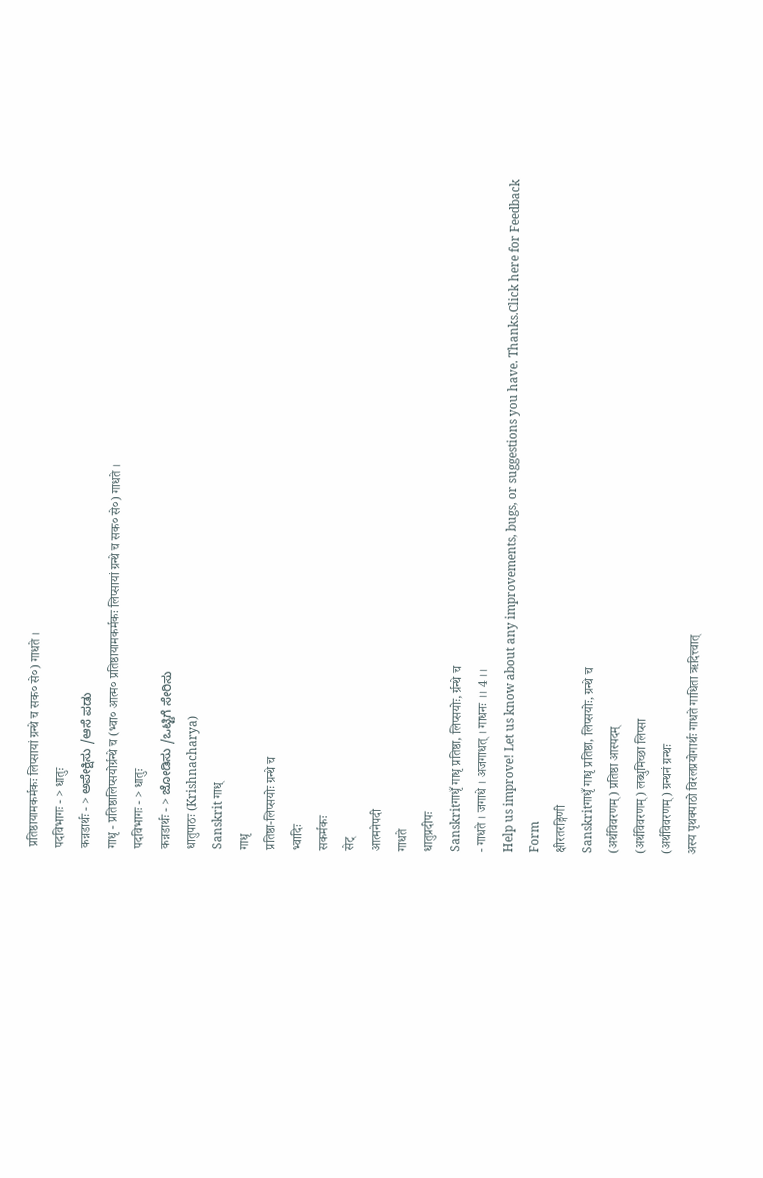प्रतिष्ठायामकर्मकः लिप्सायां ग्रन्थे च सक० से०) गाधते ।
पदविभागः - > धातुः
कन्नडार्थः - > ಅಪೇಕ್ಷಿಸು /ಆಸೆ ಪಡು
गाधृ - प्रतिष्ठालिप्सयोर्ग्रन्थे च (भ्वा० आत्म० प्रतिष्ठायामकर्मकः लिप्सायां ग्रन्थे च सक० से०) गाधते ।
पदविभागः - > धातुः
कन्नडार्थः - > ಜೋಡಿಸು /ಒಟ್ಟಿಗೆ ಸೇರಿಸು
धातुपाठः (Krishnacharya)
Sanskrit गाध्
गाधृ
प्रतिष्ठा-लिप्सयोः ग्रन्थे च
भ्वादिः
सकर्मकः
सेट्
आत्मनेपदी
गाधते
धातुप्रदीपः
Sanskritगाधृँ गाधृ प्रतिष्ठा, लिप्सयोः, र्ग्रन्थे च
- गाधते । जगाधे । अजगाधत् । गाधनः ।। 4 ।।
Help us improve! Let us know about any improvements, bugs, or suggestions you have. Thanks.Click here for Feedback Form
क्षीरतरङ्गिणी
Sanskritगाधृँ गाधृ प्रतिष्ठा, लिप्सयोः, ग्रन्थे च
(अर्थविवरणम्) प्रतिष्ठा आस्पदम्
(अर्थविवरणम्) लब्धुमिच्छा लिप्सा
(अर्थविवरणम्) ग्रन्थनं ग्रन्थः
अस्य पृथक्पाठो विरलप्रयोगार्थः गाधते गाधिता ऋदित्त्वात्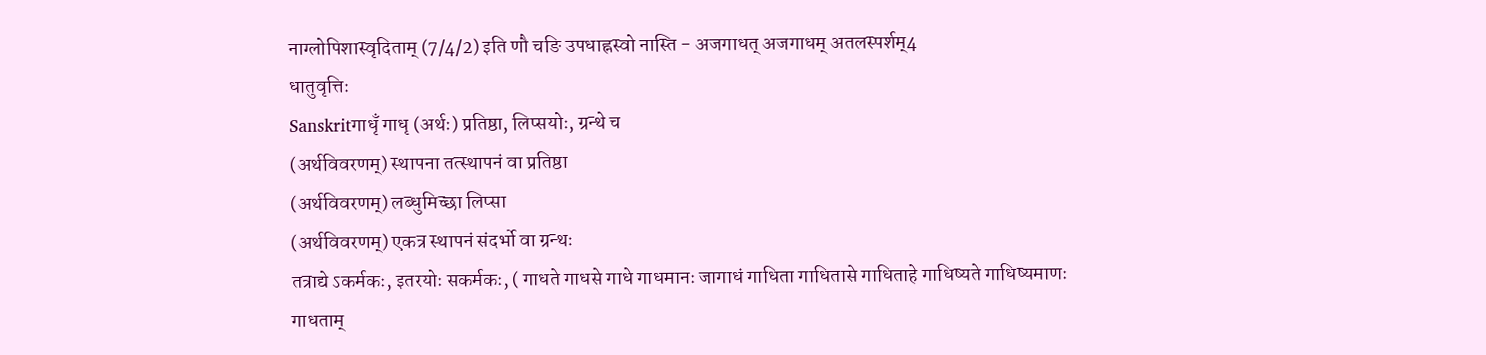नाग्लोपिशास्वृदिताम् (7/4/2) इति णौ चङि उपधाह्नस्वो नास्ति - अजगाधत् अजगाधम् अतलस्पर्शम्4
धातुवृत्तिः
Sanskritगाधृँ गाधृ (अर्थः) प्रतिष्ठा, लिप्सयोः, ग्रन्थे च
(अर्थविवरणम्) स्थापना तत्स्थापनं वा प्रतिष्ठा
(अर्थविवरणम्) लब्धुमिच्छा लिप्सा
(अर्थविवरणम्) एकत्र स्थापनं संदर्भो वा ग्रन्थः
तत्राद्ये ऽकर्मकः, इतरयोः सकर्मकः, ( गाधते गाधसे गाधे गाधमानः जागाधं गाधिता गाधितासे गाधिताहे गाधिष्यते गाधिष्यमाणः गाधताम्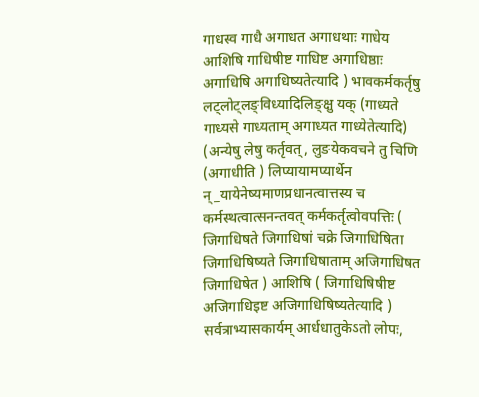गाधस्व गाधै अगाधत अगाधथाः गाधेय आशिषि गाधिषीष्ट गाधिष्ट अगाधिष्ठाः अगाधिषि अगाधिष्यतेत्यादि ) भावकर्मकर्तृषु लट्लोट्लङ्विध्यादिलिङ्क्षु यक् (गाध्यते गाध्यसे गाध्यताम् अगाध्यत गाध्येतेत्यादि) (अन्येषु लेषु कर्तृवत्, लुङयेकवचने तु चिणि (अगाधीति ) लिप्यायामप्यार्थेन न्_यायेनेष्यमाणप्रधानत्वात्तस्य च कर्मस्थत्वात्सनन्तवत् कर्मकर्तृत्वोवपत्तिः ( जिगाधिषते जिगाधिषां चक्रे जिगाधिषिता जिगाधिषिष्यते जिगाधिषाताम् अजिगाधिषत जिगाधिषेत ) आशिषि ( जिगाधिषिषीष्ट अजिगाधिइष्ट अजिगाधिषिष्यतेत्यादि ) सर्वत्राभ्यासकार्यम् आर्धधातुकेऽतो लोपः,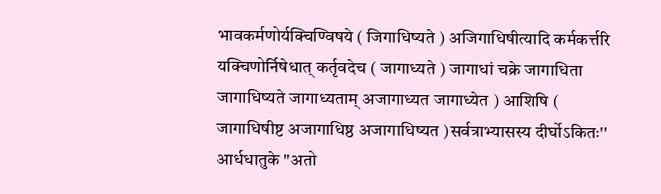भावकर्मणोर्यक्चिण्विषये ( जिगाधिष्यते ) अजिगाधिषीत्यादि कर्मकर्त्तरि यक्चिणोर्निषेधात् कर्तृवदेच ( जागाध्यते ) जागाधां चक्रे जागाधिता जागाधिष्यते जागाध्यताम् अजागाध्यत जागाध्येत ) आशिषि ( जागाधिषीष्ट अजागाधिष्ठ अजागाधिष्यत )सर्वत्राभ्यासस्य दीर्घोऽकितः'' आर्धधातुके "अतो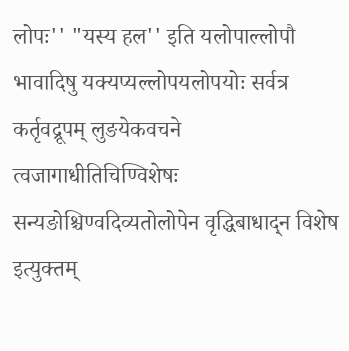लोपः'' "यस्य हल'' इति यलोपाल्लोपौ भावादिषु यक्यप्यल्लोपयलोपयोः सर्वत्र कर्तृवद्रूपम् लुङयेकवचने त्वजागाधीतिचिण्विशेषः सन्यङोश्चिण्वदिव्यतोलोपेन वृद्धिबाधाद्न विशेष इत्युक्तम्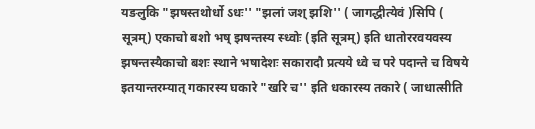यङलुकि "झषस्तथोर्धो ऽधः'' "झलां जश् झशि'' ( जागद्धीत्येवं )सिपि ( सूत्रम्) एकाचो बशो भष् झषन्तस्य स्ध्वोः (इति सूत्रम्) इति धातोररवयवस्य झषन्तस्यैकाचो बशः स्थाने भषादेशः सकारादौ प्रत्यये ध्वे च परे पदान्ते च विषये इतयान्तरम्यात् गकारस्य घकारे "खरि च'' इति धकारस्य तकारे ( जाधात्सीति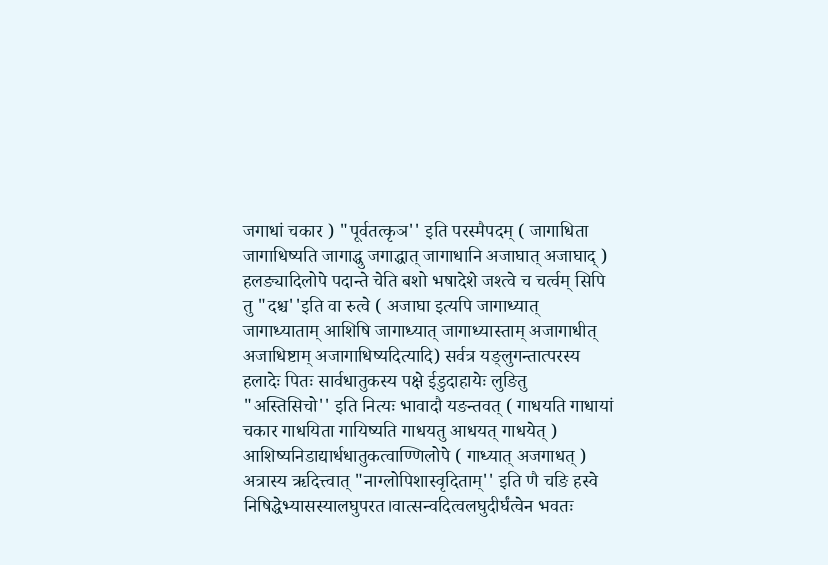जगाधां चकार ) "पूर्वतत्कृञ'' इति परस्मैपदम् ( जागाधिता जागाधिष्यति जागाद्धु जगाद्धात् जागाधानि अजाघात् अजाघाद् ) हलङ्यादिलोपे पदान्ते चेति बशो भषादेशे जश्त्वे च चर्त्वम् सिपि तु "दश्च''इति वा रुत्वे ( अजाघा इत्यपि जागाध्यात् जागाध्याताम् आशिषि जागाध्यात् जागाध्यास्ताम् अजागाधीत् अजाधिष्टाम् अजागाधिष्यदित्यादि) सर्वत्र यङ्लुगन्तात्परस्य हलादेः पितः सार्वधातुकस्य पक्षे ईडुदाहायेः लुङितु "अस्तिसिचो'' इति नित्यः भावादौ यङन्तवत् ( गाधयति गाधायां चकार गाधयिता गायिष्यति गाधयतु आधयत् गाधयेत् ) आशिष्यनिडाद्यार्धधातुकत्वाण्णिलोपे ( गाध्यात् अजगाधत् ) अत्रास्य ऋदित्त्वात् "नाग्लोपिशास्वृदिताम्'' इति णै चङि हस्वे निषिद्धेभ्यासस्यालघुपरत।वात्सन्वदित्वलघुदीर्घंत्वेन भवतः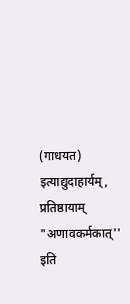(गाधयत) इत्याद्युदाहार्यम्, प्रतिष्ठायाम् "अणावकर्मकात्'' इति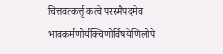चित्तवत्कर्त्तृ कत्वे परस्मैपदमेव भावकर्मणोर्यक्चिणोर्विषयेणिलोपे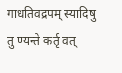गाधतिवद्रपम् स्यादिषु तु ण्यन्ते कर्तृ वत्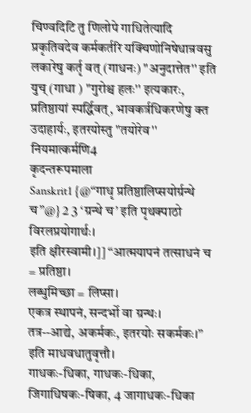चिण्वदिटि तु णिलोपे गाधितेत्यादि प्रकृतिवदेव कर्मकर्तरि यक्चिणोनिषेधान्रवसु लकारेषु कर्तृ वत् (गाधनः) "अनुदात्तेत'' इति युच् (गाधा ) "गुरोश्च हलः'' इत्यकारः, प्रतिष्ठायां स्पर्द्धिवत्, भावकर्त्रधिकरणेषु क्त उदाहार्यः, इतरयोस्तु "तयोरेव'' नियमात्कर्मणि4
कृदन्तरूपमाला
Sanskrit1 {@“गाधृ प्रतिष्ठालिप्सयोर्ग्रन्थे च”@} 2 3 ‘ग्रन्थे च’ इति पृथक्पाठो विरलप्रयोगार्थः।
इति क्षीरस्वामी।]] “आत्मयापनं तत्साधनं च = प्रतिष्ठा।
लब्धुमिच्छा = लिप्सा।
एकत्र स्थापनं, सन्दर्भो वा ग्रन्थः।
तत्र--आद्ये, अकर्मकः, इतरयोः सकर्मकः।” इति माधवधातुवृत्तौ।
गाधकः-धिका, गाधकः-धिका, जिगाधिषकः-षिका, 4 जागाधकः-धिका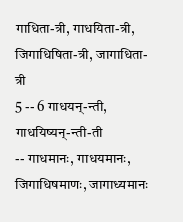गाधिता-त्री, गाधयिता-त्री, जिगाधिषिता-त्री, जागाधिता-त्री
5 -- 6 गाधयन्-न्ती, गाधयिष्यन्-न्ती-ती
-- गाधमानः, गाधयमानः, जिगाधिषमाणः, जागाध्यमानः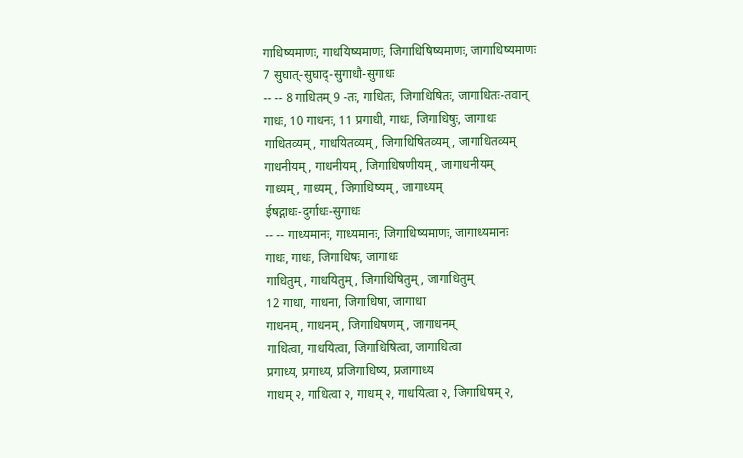गाधिष्यमाणः, गाधयिष्यमाणः, जिगाधिषिष्यमाणः, जागाधिष्यमाणः
7 सुघात्-सुघाद्-सुगाधौ-सुगाधः
-- -- 8 गाधितम् 9 -तः, गाधितः, जिगाधिषितः, जागाधितः-तवान्
गाधः, 10 गाधनः, 11 प्रगाधी, गाधः, जिगाधिषुः, जागाधः
गाधितव्यम्, गाधयितव्यम्, जिगाधिषितव्यम्, जागाधितव्यम्
गाधनीयम्, गाधनीयम्, जिगाधिषणीयम्, जागाधनीयम्
गाध्यम्, गाध्यम्, जिगाधिष्यम्, जागाध्यम्
ईषद्गाधः-दुर्गाधः-सुगाधः
-- -- गाध्यमानः, गाध्यमानः, जिगाधिष्यमाणः, जागाध्यमानः
गाधः, गाधः, जिगाधिषः, जागाधः
गाधितुम्, गाधयितुम्, जिगाधिषितुम्, जागाधितुम्
12 गाधा, गाधना, जिगाधिषा, जागाधा
गाधनम्, गाधनम्, जिगाधिषणम्, जागाधनम्
गाधित्वा, गाधयित्वा, जिगाधिषित्वा, जागाधित्वा
प्रगाध्य, प्रगाध्य, प्रजिगाधिष्य, प्रजागाध्य
गाधम् २, गाधित्वा २, गाधम् २, गाधयित्वा २, जिगाधिषम् २,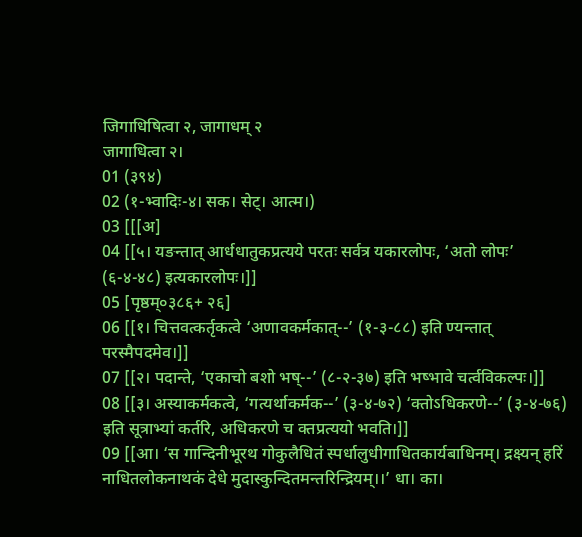जिगाधिषित्वा २, जागाधम् २
जागाधित्वा २।
01 (३९४)
02 (१-भ्वादिः-४। सक। सेट्। आत्म।)
03 [[[अ]
04 [[५। यङन्तात् आर्धधातुकप्रत्यये परतः सर्वत्र यकारलोपः, ‘अतो लोपः’ (६-४-४८) इत्यकारलोपः।]]
05 [पृष्ठम्०३८६+ २६]
06 [[१। चित्तवत्कर्तृकत्वे ‘अणावकर्मकात्--’ (१-३-८८) इति ण्यन्तात् परस्मैपदमेव।]]
07 [[२। पदान्ते, ‘एकाचो बशो भष्--’ (८-२-३७) इति भष्भावे चर्त्वविकल्पः।]]
08 [[३। अस्याकर्मकत्वे, ‘गत्यर्थाकर्मक--’ (३-४-७२) ‘क्तोऽधिकरणे--’ (३-४-७६) इति सूत्राभ्यां कर्तरि, अधिकरणे च क्तप्रत्ययो भवति।]]
09 [[आ। ‘स गान्दिनीभूरथ गोकुलैधितं स्पर्धालुधीगाधितकार्यबाधिनम्। द्रक्ष्यन् हरिं नाधितलोकनाथकं देधे मुदास्कुन्दितमन्तरिन्द्रियम्।।’ धा। का।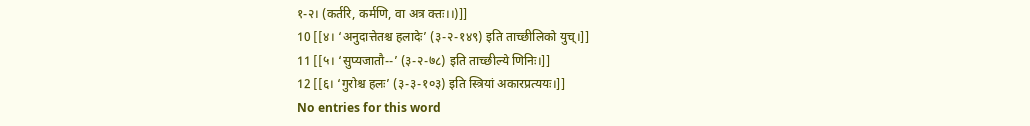१-२। (कर्तरि, कर्मणि, वा अत्र क्तः।।)]]
10 [[४। ‘अनुदात्तेतश्च हलादेः’ (३-२-१४९) इति ताच्छीलिको युच्।]]
11 [[५। ‘सुप्यजातौ--’ (३-२-७८) इति ताच्छील्ये णिनिः।]]
12 [[६। ‘गुरोश्च हलः’ (३-३-१०३) इति स्त्रियां अकारप्रत्ययः।]]
No entries for this word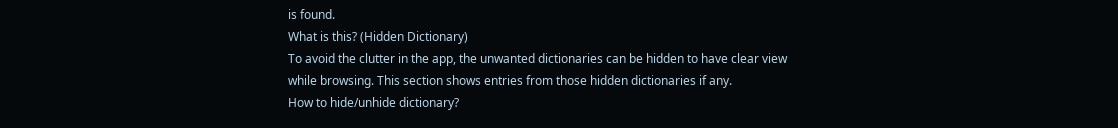is found.
What is this? (Hidden Dictionary)
To avoid the clutter in the app, the unwanted dictionaries can be hidden to have clear view while browsing. This section shows entries from those hidden dictionaries if any.
How to hide/unhide dictionary?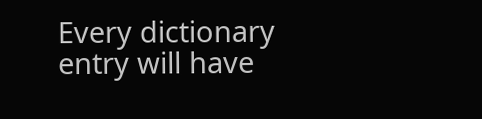Every dictionary entry will have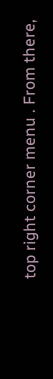top right corner menu . From there,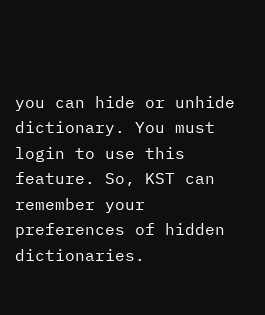you can hide or unhide dictionary. You must login to use this feature. So, KST can remember your preferences of hidden dictionaries.